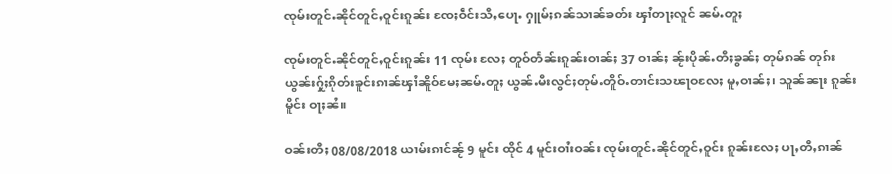ၸုမ်းတူင်ႉၼိုင်တူင်ႇဝူင်းၵူၼ်း ၸႄႈဝဵင်းသီႇပေႃႉ ႁူမ်ႈၵၼ်သၢၼ်ၶတ်း ၾၢႆတႃႈလူင် ၼမ်ႉတူႈ

ၸုမ်းတူင်ႉၼိုင်တူင်ႇဝူင်းၵူၼ်း 11 ၸုမ်း လႄႈ တူဝ်တႅၼ်းၵူၼ်းဝၢၼ်ႈ 37 ဝၢၼ်ႈ ၼႂ်းပိုၼ်ႉတီႈၶွၼ်ႈ တုမ်ၵၼ် တုၵ်းယွၼ်းႁႂ်ႈၵိုတ်းၶူင်းၵၢၼ်ၾၢႆၼိူဝ်မႄႈၼမ်ႉတူႈ ယွၼ်ႉမီးလွင်ႈတုမ်ႉတိူဝ်ႉတၢင်းသၽႃဝလႄႈ မူႇဝၢၼ်ႈ၊ သူၼ်ၼႃး ၵူၼ်းမိူင်း ဝႃႈၼႆ။

ဝၼ်းတီႈ 08/08/2018 ယၢမ်းၵၢင်ၼႂ် 9 မူင်း ထိုင် 4 မူင်းဝၢႆးဝၼ်း ၸုမ်းတူင်ႉၼိုင်တူင်ႇဝူင်း ၵူၼ်းလႄႈ ပႃႇတီႇၵၢၼ်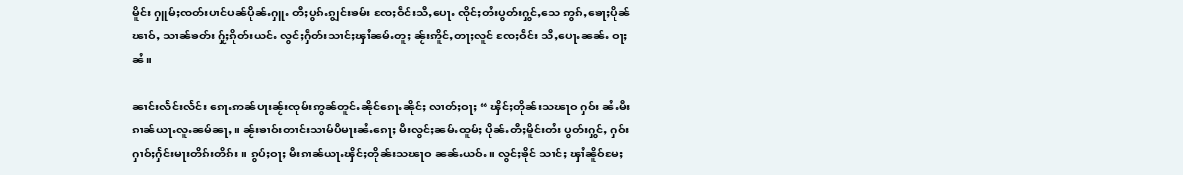မိူင်း ႁူမ်ႈၸတ်းပၢင်ပၼ်ပိုၼ်ႉႁူႉ တီႈပွၵ်ႉၵျွင်းၶမ်း ၸႄႈဝဵင်းသီႇပေႃႉ ၸိုင်ႈတႆးပွတ်းႁွင်ႇသေ ဢွၵ်ႇၶေႃႈပိုၼ်ၽၢဝ်ႇ သၢၼ်ၶတ်း ႁႂ်ႈၵိုတ်းယင်ႉ လွင်ႈႁဵတ်းသၢင်ႈၾၢႆၼမ်ႉတူႈ ၼႂ်းဢိူင်ႇတႃႈလူင် ၸႄႈဝဵင်း သီႇပေႃႉၼၼ်ႉ ဝႃႈၼႆ။

ၼၢင်းလႅင်းလႅင်း ၵေႃႉဢၼ်ပႃးၼႂ်းၸုမ်းဢွၼ်တူင်ႉၼိုင်ၵေႃႉၼိုင်ႈ လၢတ်ႈဝႃႈ “ ၾိင်ႈတိုၼ်းသၽႃဝ ႁဝ်း ၼႆႉမီးၵၢၼ်ယႃႉလူႉၼမ်ၼႃႇ။ ၼႂ်းၶၢဝ်းတၢင်းသၢမ်ပီမႃးၼႆႉၵေႃႈ မီးလွင်ႈၼမ်ႉထူမ်ႈ ပိုၼ်ႉတီႈမိူင်းတႆး ပွတ်းႁွင်ႇ ႁဝ်းႁၢဝ်ႈႁႅင်းမႃးတိၵ်းတိၵ်း။ ၵွပ်ႈဝႃႈ မီးၵၢၼ်ယႃႉၾိင်ႈတိုၼ်းသၽႃဝ ၼၼ်ႉယဝ်ႉ။ လွင်ႈၶိုင် သၢင်ႈ ၾၢႆၼိူဝ်မႄႈ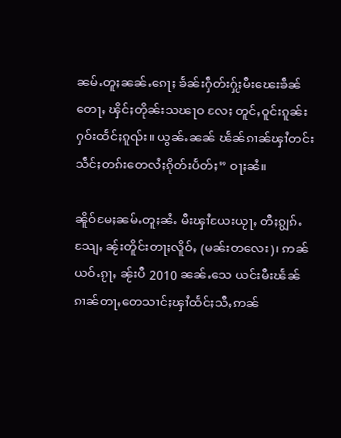ၼမ်ႉတူႈၼၼ်ႉၵေႃႈ ၶႅၼ်းႁဵတ်းႁႂ်ႈမီးၽေးၶဵၼ်တေႃႇ ၾိင်ႈတိုၼ်းသၽႃဝ လႄႈ တူင်ႇဝူင်းၵူၼ်းႁဝ်းထႅင်ႈၵူၺ်း။ ယွၼ်ႉၼၼ် ၽႅၼ်ၵၢၼ်ၾၢႆတင်းသဵင်ႈတၵ်းတေလႆႈၵိုတ်းပႅတ်ႈ” ဝႃႈၼႆ။

ၼိူဝ်မႄႈၼမ်ႉတူႈၼႆႉ မီးၾၢႆယႄးယႂႃႇ တီႈၵျွၵ်ႉသျႄႇ ၼႂ်းတိူင်းတႃႈလိူဝ်ႇ (မၼ်းတလေး)၊ ဢၼ် ယဝ်ႉၵႂႃႇ ၼႂ်းပီ 2010 ၼၼ်ႉသေ ယင်းမီးၽႅၼ်ၵၢၼ်တႃႇတေသၢင်ႈၾၢႆထႅင်ႈသီႇဢၼ်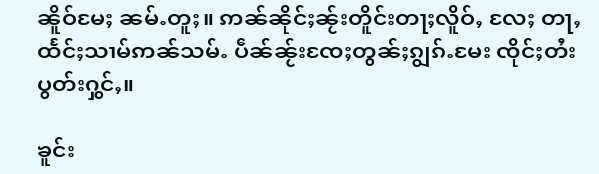ၼိူဝ်မႄႈ ၼမ်ႉတူႈ။ ဢၼ်ၼိုင်ႈၼႂ်းတိူင်းတႃႈလိူဝ်ႇ လႄႈ တႃႇထႅင်ႈသၢမ်ဢၼ်သမ်ႉ ပဵၼ်ၼႂ်းၸႄႈတွၼ်ႈၵျွၵ်ႉမႄး ၸိုင်ႈတႆးပွတ်းႁွင်ႇ။

ၶူင်း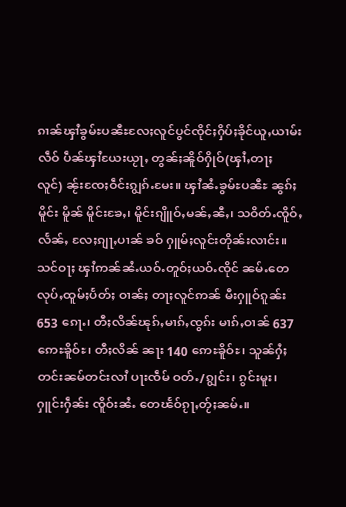ၵၢၼ်ၾၢႆၶွမ်ႊပၼီႊလႄႈလူင်ပွင်ၸိုင်ႈႁိပ်ႈၶိုင်ယူႇယၢမ်းလဵဝ် ပဵၼ်ၾၢႆယႄးယႂႃႇ တွၼ်ႈၼိူဝ်ႁိုဝ်(ၾၢႆႇတႃႈလူင်) ၼႂ်းၸႄႈဝဵင်းၵျွၵ်ႉမႄး။ ၾၢႆၼႆႉၶွမ်ႊပၼီႊ ၼွၵ်ႈမိူင်း မိူၼ် မိူင်းၶႄႇ၊ မိူင်းၵျိူဝ်ႇမၼ်ႇၼီႇ၊ သဝိတ်ႉၸိူဝ်ႇလႅၼ်ႇ လႄႈၵျႃႇပၢၼ် ၶဝ် ႁူမ်ႈလူင်းတိုၼ်းလၢင်း။ သင်ဝႃႈ ၾၢႆဢၼ်ၼႆႉယဝ်ႉတူဝ်ႈယဝ်ႉၸိုင် ၼမ်ႉတေလုပ်ႇထူမ်ႈပႅတ်ႈ ဝၢၼ်ႈ တႃႈလူင်ဢၼ် မီးႁူဝ်ၵူၼ်း 653 ၵေႃႉ၊ တီႈလိၼ်ၽုၵ်ႇမၢၵ်ႇၸွၵ်း မၢၵ်ႇဝၢၼ် 637 ဢေႊၶိူဝ်ႊ၊ တီႈလိၼ် ၼႃး 140 ဢေႊၶိူဝ်ႊ၊ သူၼ်ႁႆႈတင်းၼမ်တင်းလၢႆ ပႃးၸဵမ် ဝတ်ႉ/ၵျွင်း၊ ၵွင်းမူး၊ ႁူင်းႁဵၼ်း ၸိူဝ်းၼႆႉ တေၽႅဝ်ၵႂႃႇတႂ်ႈၼမ်ႉ။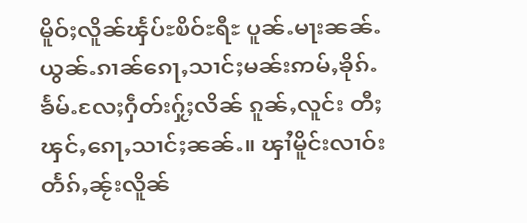မိူဝ်ႈလိူၼ်ၾႅပ်ႊၿိဝ်ႊရီႊ ပူၼ်ႉမႃးၼၼ်ႉ ယွၼ်ႉၵၢၼ်ၵေႃႇသၢင်ႈမၼ်းဢမ်ႇၶိုၵ်ႉၶႅမ်ႉလႄႈႁဵတ်းႁႂ်ႈလိၼ် ၵူၼ်ႇလူင်း တီႈၾင်ႇၵေႃႇသၢင်ႈၼၼ်ႉ။ ၾၢႆမိူင်းလၢဝ်းတႅၵ်ႇၼႂ်းလိူၼ်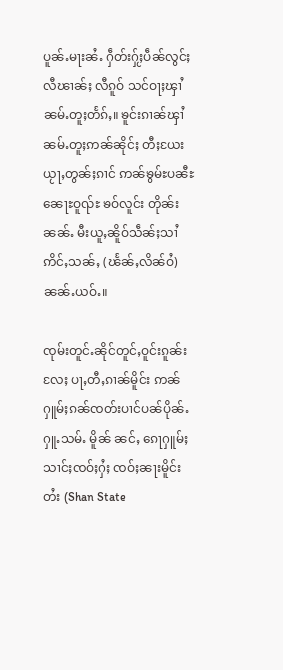ပူၼ်ႉမႃးၼႆႉ ႁဵတ်းႁႂ်ႈပဵၼ်လွင်ႈ လီၽၢၼ်ႈ လီၵူဝ် သင်ဝႃႈၾၢႆ ၼမ်ႉတူႈတႅၵ်ႇ။ ၶူင်းၵၢၼ်ၾၢႆၼမ်ႉတူႈဢၼ်ၼိုင်ႈ တီႈယႄးယႂႃႇတွၼ်ႈၵၢင် ဢၼ်ၶွမ်ႊပၼီႊ ၼေႃႊဝူၺ်ႊ ၶဝ်လူင်း တိုၼ်းၼၼ်ႉ မီးယူႇၼိူဝ်သဵၼ်ႈသၢႆဢိင်ႇသၼ်ႇ (ၽႅၼ်ႇလိၼ်ဝႆ) ၼၼ်ႉယဝ်ႉ။

ၸုမ်းတူင်ႉၼိုင်တူင်ႇဝူင်းၵူၼ်းလႄႈ ပႃႇတီႇၵၢၼ်မိူင်း ဢၼ်ႁူမ်ႈၵၼ်ၸတ်းပၢင်ပၼ်ပိုၼ်ႉႁူႉသမ်ႉ မိူၼ် ၼင်ႇ ၵေႃႁူမ်ႈသၢင်ႈၸဝ်ႈႁႆႈ ၸဝ်ႈၼႃးမိူင်းတႆး (Shan State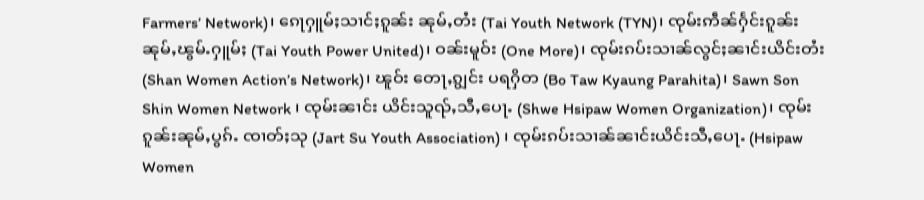Farmers’ Network)၊ ၵေႃႁူမ်ႈသၢင်ႈၵူၼ်း ၼုမ်ႇတႆး (Tai Youth Network (TYN)၊ ၸုမ်းဢဵၼ်ႁႅင်းၵူၼ်းၼုမ်ႇၽွမ်ႉႁူမ်ႈ (Tai Youth Power United)၊ ဝၼ်းမူဝ်း (One More)၊ ၸုမ်းၵပ်းသၢၼ်လွင်ႈၼၢင်းယိင်းတႆး (Shan Women Action’s Network)၊ ၽူဝ်း တေႃႇၵျွင်း ပရႁိတ (Bo Taw Kyaung Parahita)၊ Sawn Son Shin Women Network ၊ ၸုမ်းၼၢင်း ယိင်းသူၺ်ႇသီႇပေႃႉ (Shwe Hsipaw Women Organization)၊ ၸုမ်းၵူၼ်းၼုမ်ႇပွၵ်ႉ ၸၢတ်ႈသု (Jart Su Youth Association) ၊ ၸုမ်းၵပ်းသၢၼ်ၼၢင်းယိင်းသီႇပေႃႉ (Hsipaw Women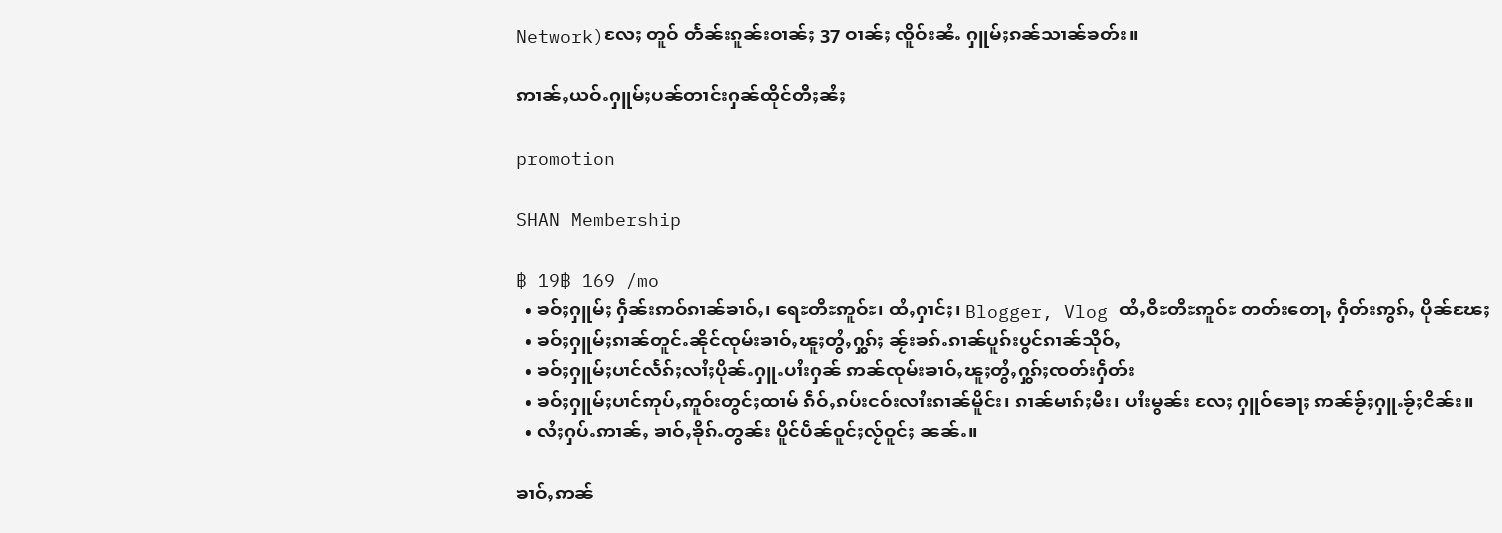Network)လႄႈ တူဝ် တႅၼ်းၵူၼ်းဝၢၼ်ႈ 37 ဝၢၼ်ႈ ၸိူဝ်းၼႆႉ ႁူမ်ႈၵၼ်သၢၼ်ၶတ်း။

ဢၢၼ်ႇယဝ်ႉႁူမ်ႈပၼ်တၢင်းႁၼ်ထိုင်တီႈၼႆႈ

promotion

SHAN Membership

฿ 19฿ 169 /mo
  • ၶဝ်ႈႁူမ်ႈ ႁဵၼ်းဢဝ်ၵၢၼ်ၶၢဝ်ႇ၊ ရေႊတီႊဢူဝ်ႊ၊ ထႆႇႁၢင်ႈ၊ Blogger, Vlog ထႆႇဝီႊတီႊဢူဝ်ႊ တတ်းတေႃႇ ႁဵတ်းဢွၵ်ႇ ပိုၼ်ၽႄႈ
  • ၶဝ်ႈႁူမ်ႈၵၢၼ်တူင်ႉၼိုင်ၸုမ်းၶၢဝ်ႇၽူႈတွႆႇႁွၵ်ႈ ၼႂ်းၶၵ်ႉၵၢၼ်ပူၵ်းပွင်ၵၢၼ်သိုဝ်ႇ
  • ၶဝ်ႈႁူမ်ႈပၢင်လႅၵ်ႈလၢႆႈပိုၼ်ႉႁူႉပၢႆးႁၼ် ဢၼ်ၸုမ်းၶၢဝ်ႇၽူႈတွႆႇႁွၵ်ႈၸတ်းႁဵတ်း
  • ၶဝ်ႈႁူမ်ႈပၢင်ဢုပ်ႇဢူဝ်းတွင်ႈထၢမ် ၵဵဝ်ႇၵပ်းငဝ်းလၢႆးၵၢၼ်မိူင်း၊ ၵၢၼ်မၢၵ်ႈမီး၊ ပၢႆးမွၼ်း လႄႈ ႁူဝ်ၶေႃႈ ဢၼ်ၶႂ်ႈႁူႉၶႂ်ႈငိၼ်း။
  • လႆႈႁပ်ႉဢၢၼ်ႇ ၶၢဝ်ႇၶိုၵ်ႉတွၼ်း ပိူင်ပဵၼ်ဝူင်ႈလႂ်ဝူင်ႈ ၼၼ်ႉ။

ၶၢဝ်ႇဢၼ်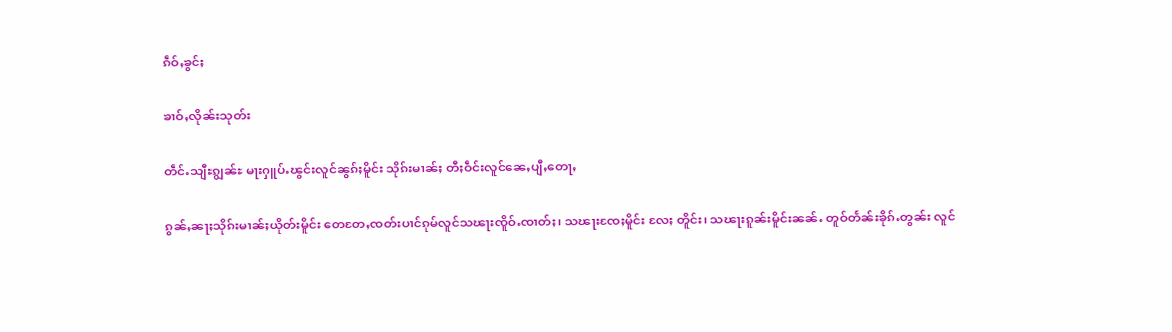ၵဵဝ်ႇၶွင်ႈ

ၶၢဝ်ႇလိုၼ်းသုတ်း

တဵင်ႉသျီႊၵျွၼ်ႊ မႃးႁူပ်ႉၽွင်းလူင်ၼွၵ်ႈမိူင်း သိုၵ်းမၢၼ်ႈ တီႈဝဵင်းလူင်ၼေႇပျီႇတေႃႇ

ၵွၼ်ႇၼႃႈသိုၵ်းမၢၼ်ႈယိုတ်းမိူင်း တေတႄႇၸတ်းပၢင်ၵုမ်လူင်သၽႃးၸိူဝ်ႉၸၢတ်ႈ၊ သၽႃးၸႄႈမိူင်း လႄႈ တိူင်း၊ သၽႃးၵူၼ်းမိူင်းၼၼ်ႉ တူဝ်တႅၼ်းၶိုၵ်ႉတွၼ်း လူင်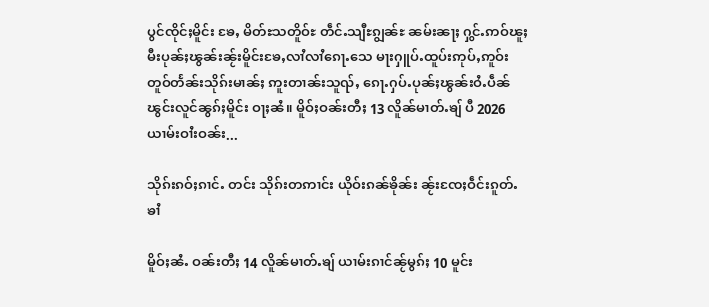ပွင်ၸိုင်ႈမိူင်း ၶႄႇ မိတ်ႊသတိူဝ်ႊ တဵင်ႉသျီႊၵျွၼ်ႊ ၼမ်းၼႃႈ ႁွင်ႉဢဝ်ၽူႈမီးပုၼ်ႈၽွၼ်းၼႂ်းမိူင်းၶႄႇလၢႆလၢႆၵေႃႉသေ မႃးႁူပ်ႉထူပ်းဢုပ်ႇဢူဝ်း တူဝ်တႅၼ်းသိုၵ်းမၢၼ်ႈ ဢူးတၢၼ်းသူၺ်ႇ ၵေႃႉႁပ်ႉပုၼ်ႈၽွၼ်းဝႆႉပဵၼ် ၽွင်းလူင်ၼွၵ်ႈမိူင်း ဝႃႈၼႆ။ မိူဝ်ႈဝၼ်းတီႈ 13 လိူၼ်မၢတ်ႉၶျ် ပီ 2026 ယၢမ်းဝၢႆးဝၼ်း...

သိုၵ်းၵဝ်ႈၵၢင်ႉ တင်း သိုၵ်းတဢၢင်း ယိုဝ်းၵၼ်ၶိုၼ်း ၼႂ်းၸႄႈဝဵင်းၵူတ်ႉၶၢႆ

မိူဝ်ႈၼႆႉ ဝၼ်းတီႈ 14 လိူၼ်မၢတ်ႉၶျ် ယၢမ်းၵၢင်ၼႂ်မွၵ်ႈ 10 မူင်း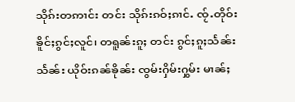သိုၵ်းတဢၢင်း တင်း သိုၵ်းၵဝ်ႈၵၢင်ႉ ၸႂ်ႉတိုဝ်းၶိူင်ႈၵွင်ႈလူင်၊ တရူၼ်းၵူႈ တင်း ၵွင်ႈၵူႈသႅၼ်းသႅၼ်း ယိုဝ်းၵၼ်ၶိုၼ်း ၸွမ်းႁိမ်းႁွမ်း မၢၼ်ႈ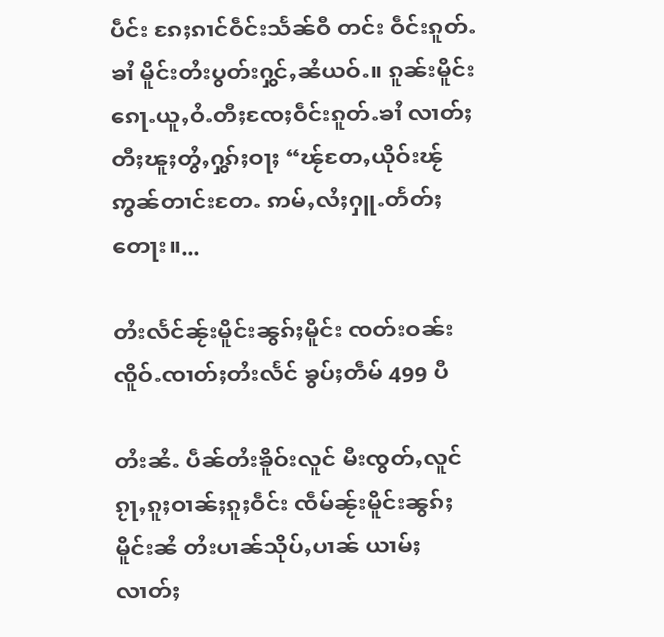ပဵင်း ၵႄႈၵၢင်ဝဵင်းသႅၼ်ဝီ တင်း ဝဵင်းၵူတ်ႉၶၢႆ မိူင်းတႆးပွတ်းႁွင်ႇၼႆယဝ်ႉ။ ၵူၼ်းမိူင်းၵေႃႉယူႇဝႆႉတီႈၸႄႈဝဵင်းၵူတ်ႉၶၢႆ လၢတ်ႈတီႈၽူႈတွႆႇႁွၵ်ႈဝႃႈ “ၽႂ်တႄႇယိုဝ်းၽႂ်ဢွၼ်တၢင်းတႄႉ ဢမ်ႇလႆႈႁူႉတႅတ်ႈတေႃး။...

တႆးလႅင်ၼႂ်းမိူင်းၼွၵ်ႈမိူင်း ၸတ်းဝၼ်းၸိူဝ်ႉၸၢတ်ႈတႆးလႅင် ၶွပ်ႈတဵမ် 499 ပီ

တႆးၼႆႉ ပဵၼ်တႆးၶိူဝ်းလူင် မီးၸွတ်ႇလူင်ၵႂႃႇၵူႈဝၢၼ်ႈၵူႈဝဵင်း ၸဵမ်ၼႂ်းမိူင်းၼွၵ်ႈမိူင်းၼႆ တႆးပၢၼ်သိုပ်ႇပၢၼ် ယၢမ်ႈလၢတ်ႈ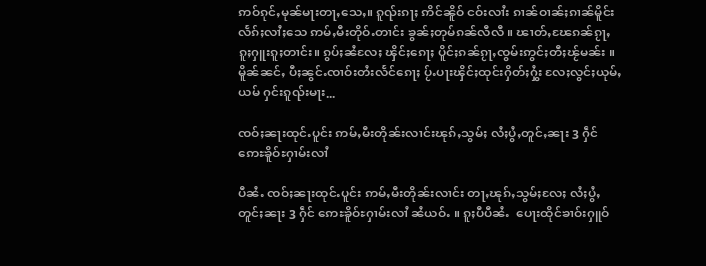ဢဝ်ၵုင်ႇမုၼ်မႃးတႃႇသေႇ။ ၵူၺ်းၵႃႈ ဢိင်ၼိူဝ် ငဝ်းလၢႆး ၵၢၼ်ဝၢၼ်ႈၵၢၼ်မိူင်းလႅၵ်ႈလၢႆႈသေ ဢမ်ႇမီးတိုဝ်ႉတၢင်း ၶွၼ်ႈတုမ်ၵၼ်လီလီ ။ ၽၢတ်ႇၽႄၵၼ်ၵႂႃႇၵူႈႁူးၵူႈတၢင်း။ ၵွပ်ႈၼႆလႄႈ ၾိင်ႈၵေႃႈ ပိူင်ႈၵၼ်ၵႂႃႇၸွမ်းဢွင်ႈတီႈၽႂ်မၼ်း ။ မိူၼ်ၼင်ႇ ပီႈၼွင်ႉၸၢဝ်းတႆးလႅင်ၵေႃႈ ပႂ်ႉပႃးၾိင်ႈထုင်းႁိတ်ႈႁွႆး လႄႈလွင်ႈယုမ်ႇယမ် ႁင်းၵူၺ်းမႃး...

ၸဝ်ႈၼႃးထုင်ႉပူင်း ဢမ်ႇမီးတိုၼ်းလၢင်းၽုၵ်ႇသွမ်ႈ လႆႈပွႆႇတူင်ႇၼႃး 3 ႁဵင်ဢေႊၶိူဝ်ႊႁၢမ်းလၢႆ

ပီၼႆႉ ၸဝ်ႈၼႃးထုင်ႉပူင်း ဢမ်ႇမီးတိုၼ်းလၢင်း တႃႇၽုၵ်ႇသွမ်ႈလႄႈ လႆႈပွႆႇတူင်ႈၼႃး 3 ႁဵင် ဢေႊၶိူဝ်ႊႁၢမ်းလၢႆ ၼႆယဝ်ႉ ။ ၵူႈပီပီၼႆႉ  ပေႃးထိုင်ၶၢဝ်းႁူဝ်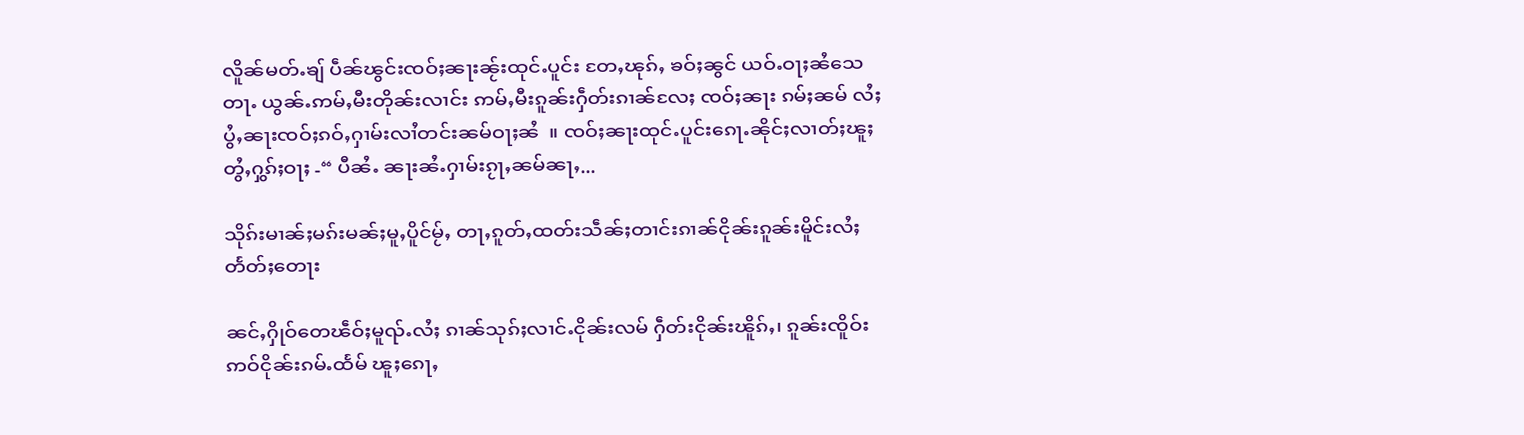လိူၼ်မတ်ႉၶျ် ပဵၼ်ၽွင်းၸဝ်ႈၼႃးၼႂ်းထုင်ႉပူင်း တႄႇၽုၵ်ႇ ၶဝ်ႈၼွင် ယဝ်ႉဝႃႈၼႆသေတႃႉ ယွၼ်ႉဢမ်ႇမီးတိုၼ်းလၢင်း ဢမ်ႇမီးၵူၼ်းႁဵတ်းၵၢၼ်လႄႈ ၸဝ်ႈၼႃး ၵမ်ႈၼမ် လႆႈပွႆႇၼႃးၸဝ်ႈၵဝ်ႇႁၢမ်းလၢႆတင်းၼမ်ဝႃႈၼႆ  ။ ၸဝ်ႈၼႃးထုင်ႉပူင်းၵေႃႉၼိုင်ႈလၢတ်ႈၽူႈတွႆႇႁွၵ်ႈဝႃႈ -“ ပီၼႆႉ ၼႃးၼႆႉႁၢမ်းၵႂႃႇၼမ်ၼႃႇ...

သိုၵ်းမၢၼ်ႈမၵ်းမၼ်ႈမူႇပိူင်မႂ်ႇ တႃႇၵူတ်ႇထတ်းသဵၼ်ႈတၢင်းၵၢၼ်ငိုၼ်းၵူၼ်းမိူင်းလႆႈတႅတ်ႈတေႃး

ၼင်ႇႁိုဝ်တေၽဵဝ်ႈမူၺ်ႉလႆႈ ၵၢၼ်သုၵ်ႈလၢင်ႉငိုၼ်းလမ် ႁဵတ်းငိုၼ်းၽိူၵ်ႇ၊ ၵူၼ်းၸိူဝ်းဢဝ်ငိုၼ်းၵမ်ႉထႅမ် ၽူႈၵေႃႇ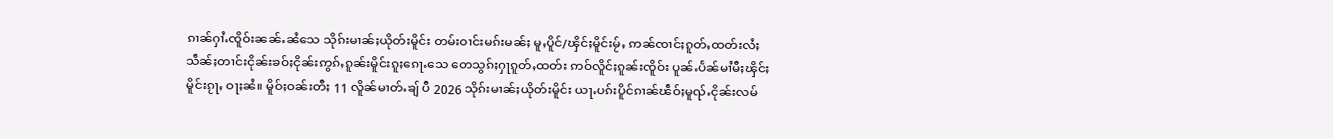ၵၢၼ်ႁၢႆႉၸိူဝ်းၼၼ်ႉၼႆသေ သိုၵ်းမၢၼ်ႈယိုတ်းမိူင်း တမ်းဝၢင်းမၵ်းမၼ်ႈ မူႇပိူင်/ၾိင်ႈမိူင်းမႂ်ႇ ဢၼ်ၸၢင်ႈၵူတ်ႇထတ်းလႆႈ သဵၼ်ႈတၢင်းငိုၼ်းၶဝ်ႈငိုၼ်းဢွၵ်ႇၵူၼ်းမိူင်းၵူႈၵေႃႉသေ တေသွၵ်ႈႁႃၵူတ်ႇထတ်း ဢဝ်လိူင်ႈၵူၼ်းၸိူဝ်း ပူၼ်ႉပႅၼ်မၢႆမီႈၾိင်ႈ မိူင်းၵႂႃႇ ဝႃႈၼႆ။ မိူဝ်ႈဝၼ်းတီႈ 11 လိူၼ်မၢတ်ႉၶျ် ပီ 2026 သိုၵ်းမၢၼ်ႈယိုတ်းမိူင်း ယႃႉပၵ်းပိူင်ၵၢၼ်ၽဵဝ်ႈမူၺ်ႉငိုၼ်းလမ်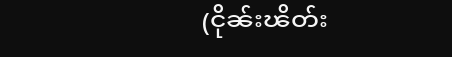(ငိုၼ်းၽိတ်း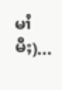မၢႆမီႈ)...